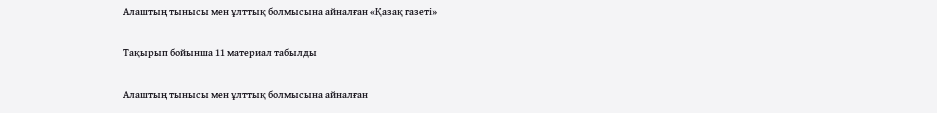Алаштың тынысы мен ұлттық болмысына айналған «Қазақ газеті»

Тақырып бойынша 11 материал табылды

Алаштың тынысы мен ұлттық болмысына айналған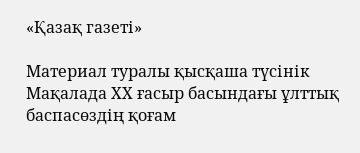«Қазақ газеті»

Материал туралы қысқаша түсінік
Мақалада ХХ ғасыр басындағы ұлттық баспасөздің қоғам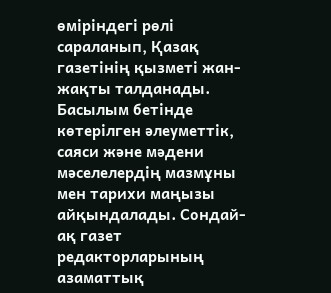өміріндегі рөлі сараланып, Қазақ газетінің қызметі жан-жақты талданады. Басылым бетінде көтерілген әлеуметтік, саяси және мәдени мәселелердің мазмұны мен тарихи маңызы айқындалады. Сондай-ақ газет редакторларының азаматтық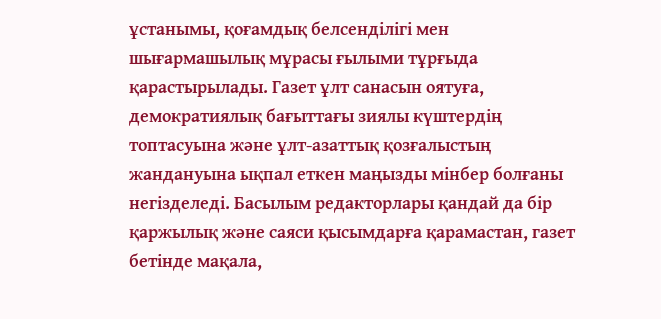ұстанымы, қоғамдық белсенділігі мен шығармашылық мұрасы ғылыми тұрғыда қарастырылады. Газет ұлт санасын оятуға, демократиялық бағыттағы зиялы күштердің топтасуына және ұлт-азаттық қозғалыстың жандануына ықпал еткен маңызды мінбер болғаны негізделеді. Басылым редакторлары қандай да бір қаржылық және саяси қысымдарға қарамастан, газет бетінде мақала,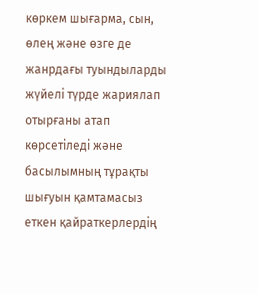көркем шығарма, сын, өлең және өзге де жанрдағы туындыларды жүйелі түрде жариялап отырғаны атап көрсетіледі және басылымның тұрақты шығуын қамтамасыз еткен қайраткерлердің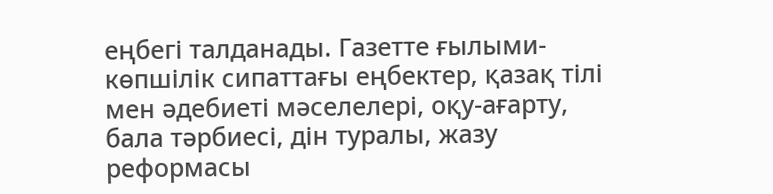еңбегі талданады. Газетте ғылыми-көпшілік сипаттағы еңбектер, қазақ тілі мен әдебиеті мәселелері, оқу-ағарту, бала тәрбиесі, дін туралы, жазу реформасы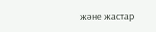және жастар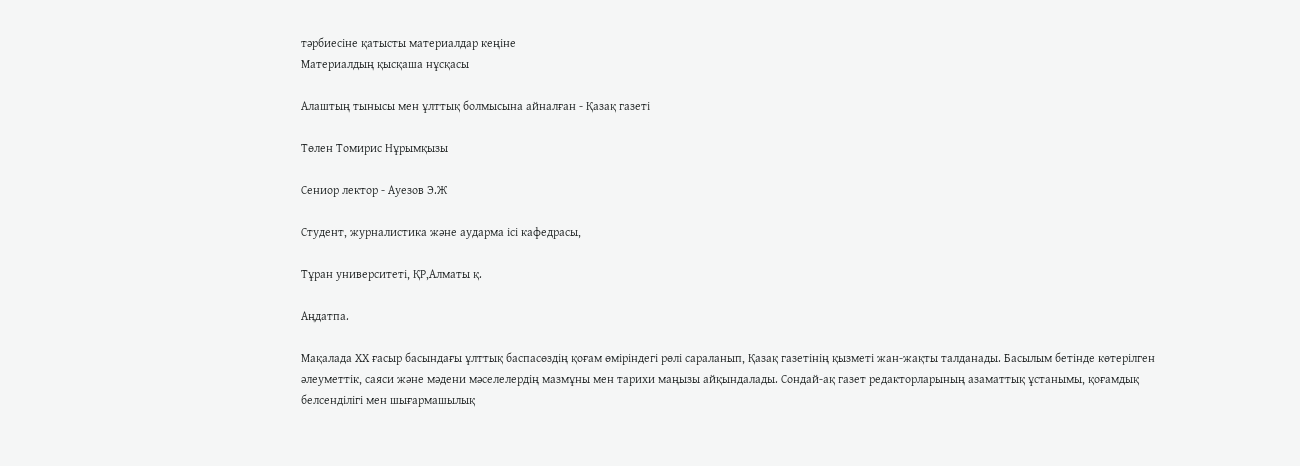тәрбиесіне қатысты материалдар кеңіне
Материалдың қысқаша нұсқасы

Алаштың тынысы мен ұлттық болмысына айналған - Қазақ газеті

Төлен Томирис Нұрымқызы

Сениор лектор - Ауезов Э.Ж

Студент, журналистика және аударма ісі кафедрасы,

Тұран университеті, ҚР,Алматы қ.

Аңдатпа.

Мақалада ХХ ғасыр басындағы ұлттық баспасөздің қоғам өміріндегі рөлі сараланып, Қазақ газетінің қызметі жан-жақты талданады. Басылым бетінде көтерілген әлеуметтік, саяси және мәдени мәселелердің мазмұны мен тарихи маңызы айқындалады. Сондай-ақ газет редакторларының азаматтық ұстанымы, қоғамдық белсенділігі мен шығармашылық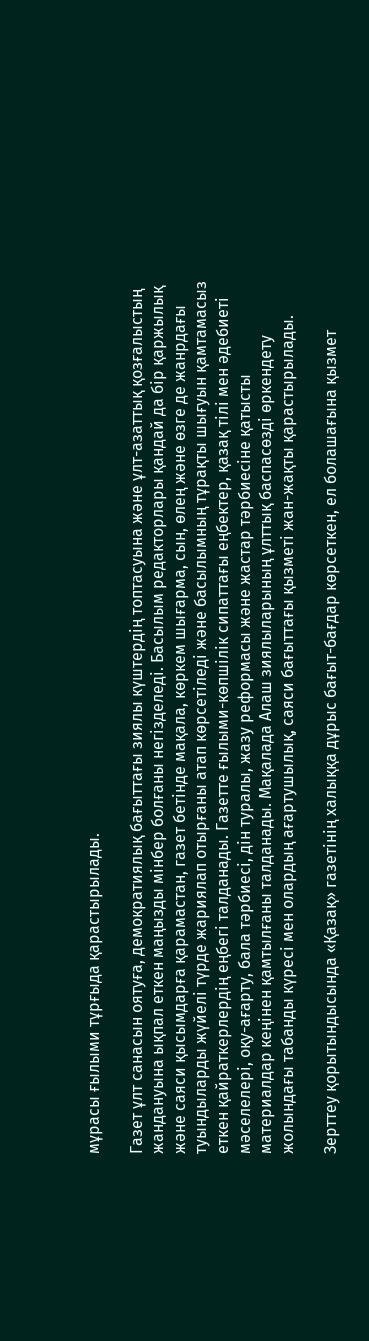мұрасы ғылыми тұрғыда қарастырылады.

Газет ұлт санасын оятуға, демократиялық бағыттағы зиялы күштердің топтасуына және ұлт-азаттық қозғалыстың жандануына ықпал еткен маңызды мінбер болғаны негізделеді. Басылым редакторлары қандай да бір қаржылық және саяси қысымдарға қарамастан, газет бетінде мақала, көркем шығарма, сын, өлең және өзге де жанрдағы туындыларды жүйелі түрде жариялап отырғаны атап көрсетіледі және басылымның тұрақты шығуын қамтамасыз еткен қайраткерлердің еңбегі талданады. Газетте ғылыми-көпшілік сипаттағы еңбектер, қазақ тілі мен әдебиеті мәселелері, оқу-ағарту, бала тәрбиесі, дін туралы, жазу реформасы және жастар тәрбиесіне қатысты материалдар кеңінен қамтылғаны талданады. Мақалада Алаш зиялыларының ұлттық баспасөзді өркендету жолындағы табанды күресі мен олардың ағартушылық, саяси бағыттағы қызметі жан-жақты қарастырылады.

Зерттеу қорытындысында «Қазақ» газетінің халыққа дұрыс бағыт-бағдар көрсеткен, ел болашағына қызмет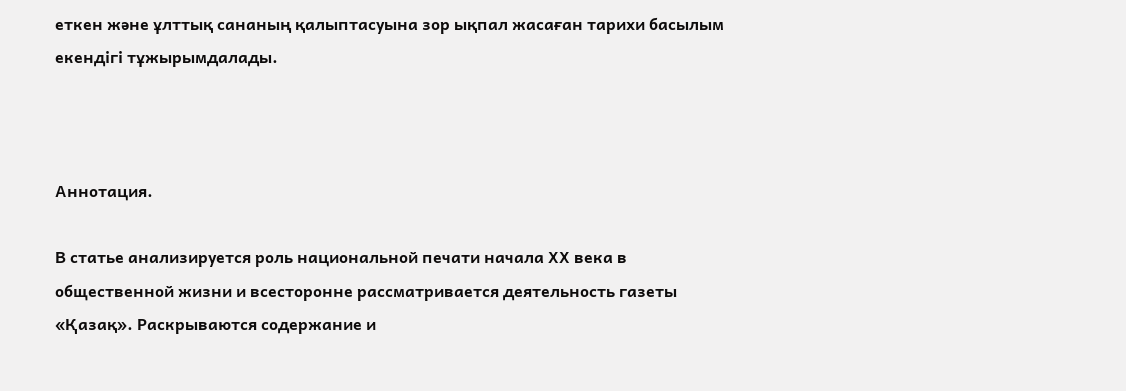еткен және ұлттық сананың қалыптасуына зор ықпал жасаған тарихи басылым екендігі тұжырымдалады.



Аннотация.

В статье анализируется роль национальной печати начала ХХ века в общественной жизни и всесторонне рассматривается деятельность газеты «Қазақ». Раскрываются содержание и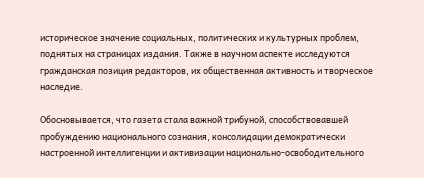историческое значение социальных, политических и культурных проблем, поднятых на страницах издания. Также в научном аспекте исследуются гражданская позиция редакторов, их общественная активность и творческое наследие.

Обосновывается, что газета стала важной трибуной, способствовавшей пробуждению национального сознания, консолидации демократически настроенной интеллигенции и активизации национально-освободительного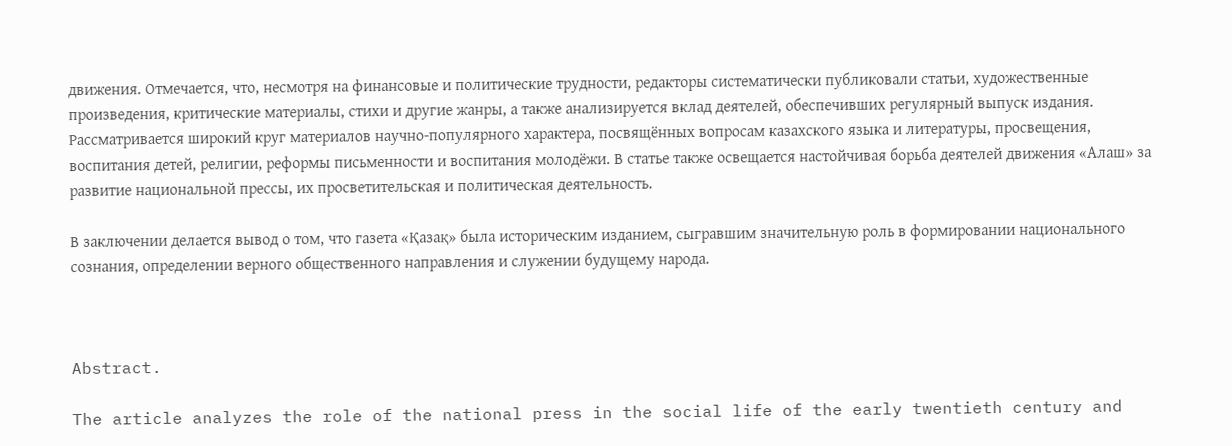движения. Отмечается, что, несмотря на финансовые и политические трудности, редакторы систематически публиковали статьи, художественные произведения, критические материалы, стихи и другие жанры, а также анализируется вклад деятелей, обеспечивших регулярный выпуск издания. Рассматривается широкий круг материалов научно-популярного характера, посвящённых вопросам казахского языка и литературы, просвещения, воспитания детей, религии, реформы письменности и воспитания молодёжи. В статье также освещается настойчивая борьба деятелей движения «Алаш» за развитие национальной прессы, их просветительская и политическая деятельность.

В заключении делается вывод о том, что газета «Қазақ» была историческим изданием, сыгравшим значительную роль в формировании национального сознания, определении верного общественного направления и служении будущему народа.



Abstract.

The article analyzes the role of the national press in the social life of the early twentieth century and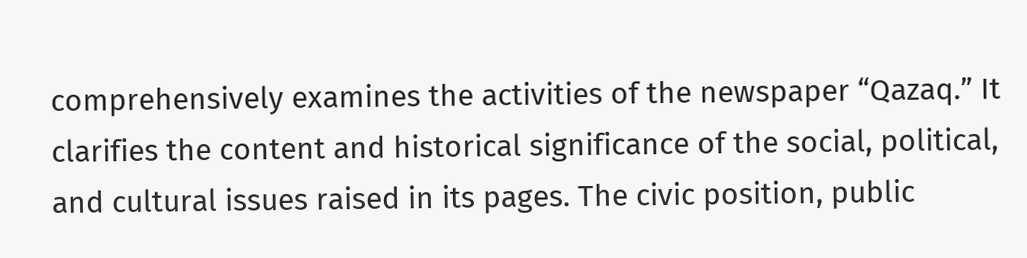comprehensively examines the activities of the newspaper “Qazaq.” It clarifies the content and historical significance of the social, political, and cultural issues raised in its pages. The civic position, public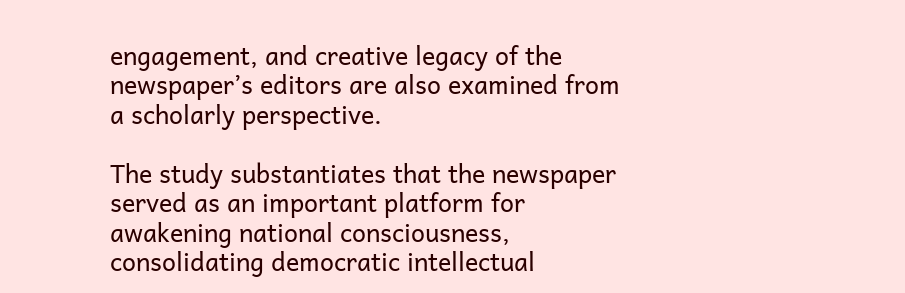engagement, and creative legacy of the newspaper’s editors are also examined from a scholarly perspective.

The study substantiates that the newspaper served as an important platform for awakening national consciousness, consolidating democratic intellectual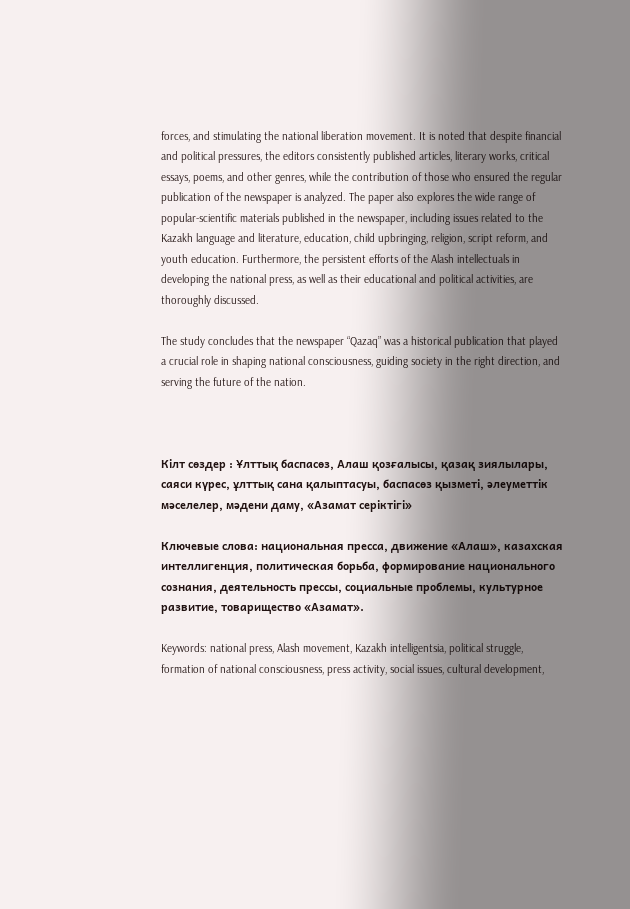forces, and stimulating the national liberation movement. It is noted that despite financial and political pressures, the editors consistently published articles, literary works, critical essays, poems, and other genres, while the contribution of those who ensured the regular publication of the newspaper is analyzed. The paper also explores the wide range of popular-scientific materials published in the newspaper, including issues related to the Kazakh language and literature, education, child upbringing, religion, script reform, and youth education. Furthermore, the persistent efforts of the Alash intellectuals in developing the national press, as well as their educational and political activities, are thoroughly discussed.

The study concludes that the newspaper “Qazaq” was a historical publication that played a crucial role in shaping national consciousness, guiding society in the right direction, and serving the future of the nation.



Кілт сөздер : Ұлттық баспасөз, Алаш қозғалысы, қазақ зиялылары, саяси күрес, ұлттық сана қалыптасуы, баспасөз қызметі, әлеуметтік мәселелер, мәдени даму, «Азамат серіктігі»

Ключевые слова: национальная пресса, движение «Алаш», казахская интеллигенция, политическая борьба, формирование национального сознания, деятельность прессы, социальные проблемы, культурное развитие, товарищество «Азамат».

Keywords: national press, Alash movement, Kazakh intelligentsia, political struggle, formation of national consciousness, press activity, social issues, cultural development,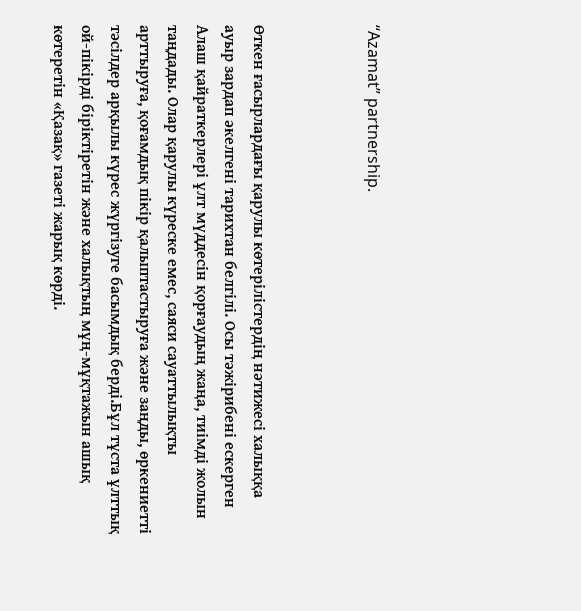“Azamat” partnership.



Өткен ғасырлардағы қарулы көтерілістердің нәтижесі халыққа ауыр зардап әкелгені тарихтан белгілі. Осы тәжірибені ескерген Алаш қайраткерлері ұлт мүддесін қорғаудың жаңа, тиімді жолын таңдады. Олар қарулы күреске емес, саяси сауаттылықты арттыруға, қоғамдық пікір қалыптастыруға және заңды, өркениетті тәсілдер арқылы күрес жүргізуге басымдық берді.Бұл тұста ұлттық ой-пікірді біріктіретін және халықтың мұң-мұқтажын ашық көтеретін «Қазақ» газеті жарық көрді.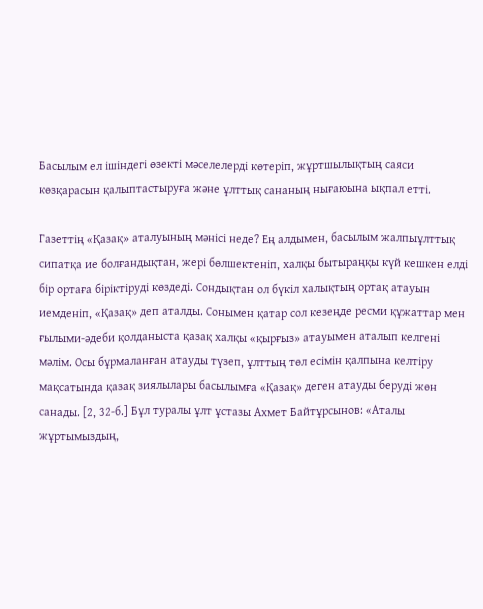Басылым ел ішіндегі өзекті мәселелерді көтеріп, жұртшылықтың саяси көзқарасын қалыптастыруға және ұлттық сананың нығаюына ықпал етті.

Газеттің «Қазақ» аталуының мәнісі неде? Ең алдымен, басылым жалпыұлттық сипатқа ие болғандықтан, жері бөлшектеніп, халқы бытыраңқы күй кешкен елді бір ортаға біріктіруді көздеді. Сондықтан ол бүкіл халықтың ортақ атауын иемденіп, «Қазақ» деп аталды. Сонымен қатар сол кезеңде ресми құжаттар мен ғылыми-әдеби қолданыста қазақ халқы «қырғыз» атауымен аталып келгені мәлім. Осы бұрмаланған атауды түзеп, ұлттың төл есімін қалпына келтіру мақсатында қазақ зиялылары басылымға «Қазақ» деген атауды беруді жөн санады. [2, 32-б.] Бұл туралы ұлт ұстазы Ахмет Байтұрсынов: «Аталы жұртымыздың,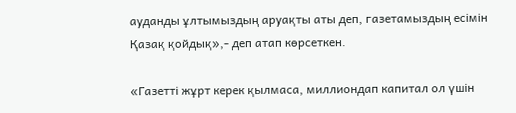ауданды ұлтымыздың аруақты аты деп, газетамыздың есімін Қазақ қойдық»,- деп атап көрсеткен.

«Газетті жұрт керек қылмаса, миллиондап капитал ол үшін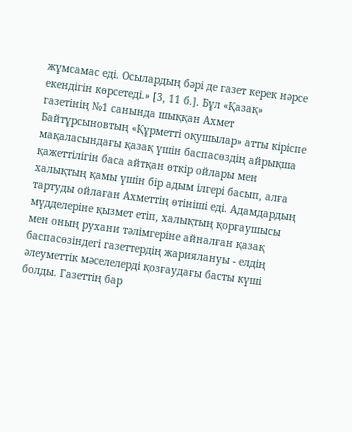жұмсамас еді. Осылардың бәрі де газет керек нәрсе екендігін көрсетеді.» [3, 11 б.]. Бұл «Қазақ» газетінің №1 санында шыққан Ахмет Байтұрсыновтың «Құрметті оқушылар» атты кіріспе мақаласындағы қазақ үшін баспасөздің айрықша қажеттілігін баса айтқан өткір ойлары мен халықтың қамы үшін бір адым ілгері басып, алға тартуды ойлаған Ахметтің өтініші еді. Адамдардың мүдделеріне қызмет етіп, халықтың қорғаушысы мен оның рухани тәлімгеріне айналған қазақ баспасөзіндегі газеттердің жариялануы - елдің әлеуметтік мәселелерді қозғаудағы басты күші болды. Газеттің бар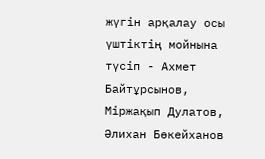жүгін арқалау осы үштіктің мойнына түсіп - Ахмет Байтұрсынов, Міржақып Дулатов, Әлихан Бөкейханов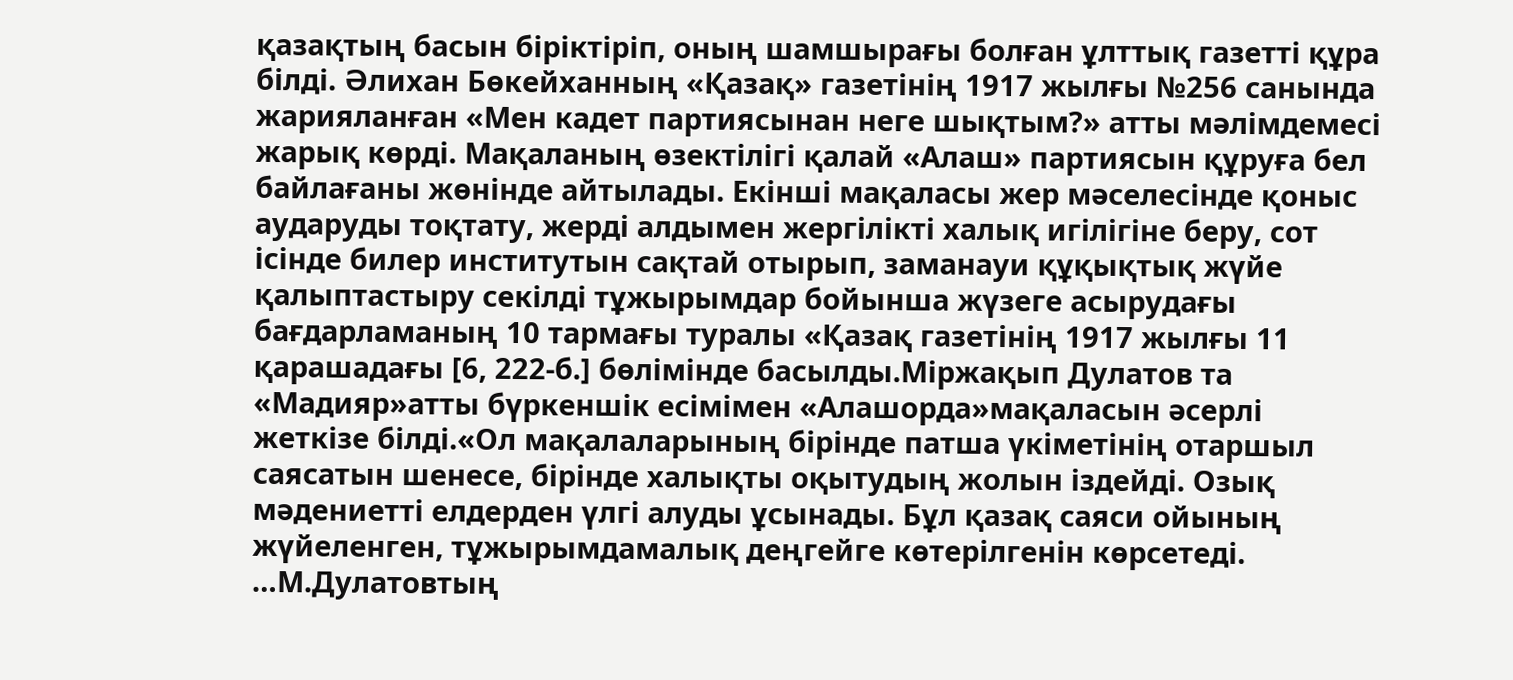қазақтың басын біріктіріп, оның шамшырағы болған ұлттық газетті құра білді. Әлихан Бөкейханның «Қазақ» газетінің 1917 жылғы №256 санында жарияланған «Мен кадет партиясынан неге шықтым?» атты мәлімдемесі жарық көрді. Мақаланың өзектілігі қалай «Алаш» партиясын құруға бел байлағаны жөнінде айтылады. Екінші мақаласы жер мәселесінде қоныс аударуды тоқтату, жерді алдымен жергілікті халық игілігіне беру, сот ісінде билер институтын сақтай отырып, заманауи құқықтық жүйе қалыптастыру секілді тұжырымдар бойынша жүзеге асырудағы бағдарламаның 10 тармағы туралы «Қазақ газетінің 1917 жылғы 11 қарашадағы [6, 222-б.] бөлімінде басылды.Міржақып Дулатов та «Мадияр»атты бүркеншік есімімен «Алашорда»мақаласын әсерлі жеткізе білді.«Ол мақалаларының бірінде патша үкіметінің отаршыл саясатын шенесе, бірінде халықты оқытудың жолын іздейді. Озық мәдениетті елдерден үлгі алуды ұсынады. Бұл қазақ саяси ойының жүйеленген, тұжырымдамалық деңгейге көтерілгенін көрсетеді. …М.Дулатовтың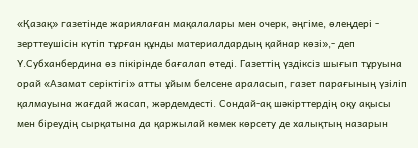«Қазақ» газетінде жариялаған мақалалары мен очерк, әңгіме, өлеңдері - зерттеушісін күтіп тұрған құнды материалдардың қайнар көзі»,- деп Ү.Субханбердина өз пікірінде бағалап өтеді. Газеттің үздіксіз шығып тұруына орай «Азамат серіктігі» атты ұйым белсене араласып, газет парағының үзіліп қалмауына жағдай жасап, жәрдемдесті. Сондай-ақ шәкірттердің оқу ақысы мен біреудің сырқатына да қаржылай көмек көрсету де халықтың назарын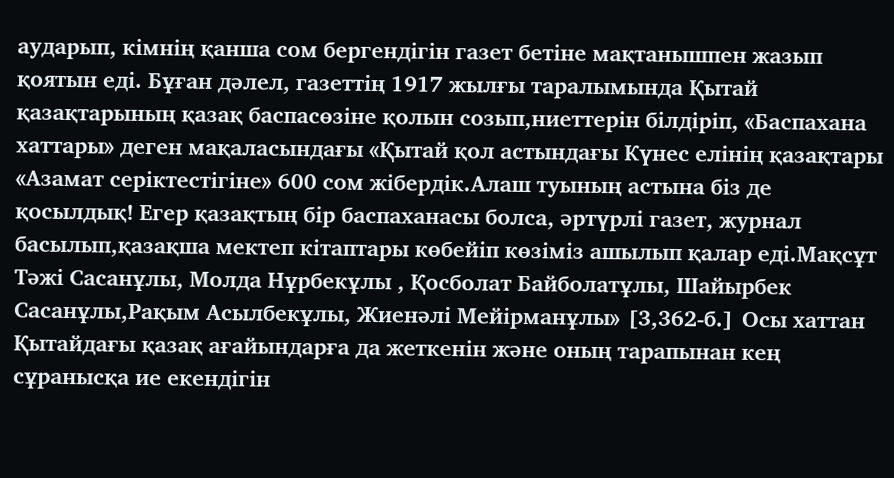аударып, кімнің қанша сом бергендігін газет бетіне мақтанышпен жазып қоятын еді. Бұған дәлел, газеттің 1917 жылғы таралымында Қытай қазақтарының қазақ баспасөзіне қолын созып,ниеттерін білдіріп, «Баспахана хаттары» деген мақаласындағы «Қытай қол астындағы Күнес елінің қазақтары «Азамат серіктестігіне» 600 сом жібердік.Алаш туының астына біз де қосылдық! Егер қазақтың бір баспаханасы болса, әртүрлі газет, журнал басылып,қазақша мектеп кітаптары көбейіп көзіміз ашылып қалар еді.Мақсұт Тәжі Сасанұлы, Молда Нұрбекұлы , Қосболат Байболатұлы, Шайырбек Сасанұлы,Рақым Асылбекұлы, Жиенәлі Мейірманұлы» [3,362-б.] Осы хаттан Қытайдағы қазақ ағайындарға да жеткенін және оның тарапынан кең сұранысқа ие екендігін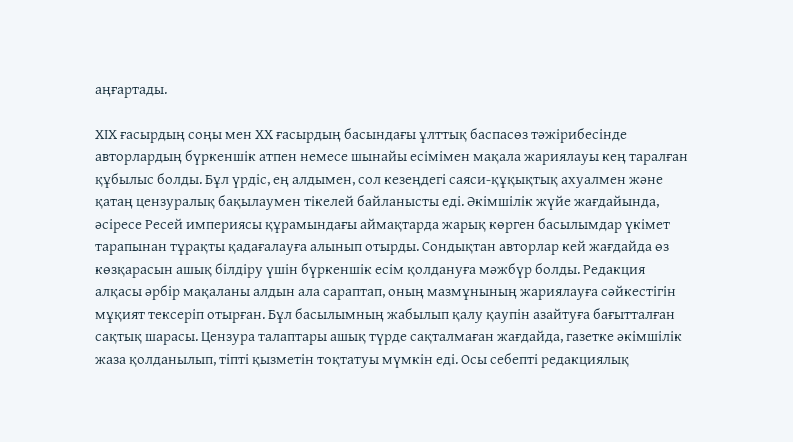аңғартады.

ХІХ ғасырдың соңы мен ХХ ғасырдың басындағы ұлттық баспасөз тәжірибесінде авторлардың бүркеншік атпен немесе шынайы есімімен мақала жариялауы кең таралған құбылыс болды. Бұл үрдіс, ең алдымен, сол кезеңдегі саяси-құқықтық ахуалмен және қатаң цензуралық бақылаумен тікелей байланысты еді. Әкімшілік жүйе жағдайында, әсіресе Ресей империясы құрамындағы аймақтарда жарық көрген басылымдар үкімет тарапынан тұрақты қадағалауға алынып отырды. Сондықтан авторлар кей жағдайда өз көзқарасын ашық білдіру үшін бүркеншік есім қолдануға мәжбүр болды. Редакция алқасы әрбір мақаланы алдын ала сараптап, оның мазмұнының жариялауға сәйкестігін мұқият тексеріп отырған. Бұл басылымның жабылып қалу қаупін азайтуға бағытталған сақтық шарасы. Цензура талаптары ашық түрде сақталмаған жағдайда, газетке әкімшілік жаза қолданылып, тіпті қызметін тоқтатуы мүмкін еді. Осы себепті редакциялық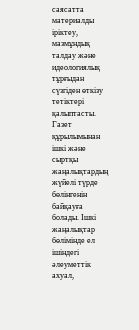саясатта материалды іріктеу, мазмұндық талдау және идеологиялық тұрғыдан сүзгіден өткізу тетіктері қалыптасты. Газет құрылымынан ішкі және сыртқы жаңалықтардың жүйелі түрде бөлінгенін байқауға болады. Ішкі жаңалықтар бөлімінде ел ішіндегі әлеуметтік ахуал,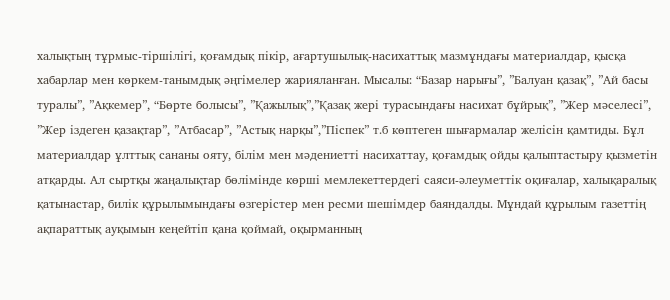халықтың тұрмыс-тіршілігі, қоғамдық пікір, ағартушылық-насихаттық мазмұндағы материалдар, қысқа хабарлар мен көркем-танымдық әңгімелер жарияланған. Мысалы: “Базар нарығы”, ”Балуан қазақ”, ”Ай басы туралы”, ”Ақкемер”, “Бөрте болысы”, ”Қажылық”,”Қазақ жері турасындағы насихат бұйрық”, ”Жер мәселесі”, ”Жер іздеген қазақтар”, ”Атбасар”, ”Астық нарқы”,”Піспек” т.б көптеген шығармалар желісін қамтиды. Бұл материалдар ұлттық сананы ояту, білім мен мәдениетті насихаттау, қоғамдық ойды қалыптастыру қызметін атқарды. Ал сыртқы жаңалықтар бөлімінде көрші мемлекеттердегі саяси-әлеуметтік оқиғалар, халықаралық қатынастар, билік құрылымындағы өзгерістер мен ресми шешімдер баяндалды. Мұндай құрылым газеттің ақпараттық ауқымын кеңейтіп қана қоймай, оқырманның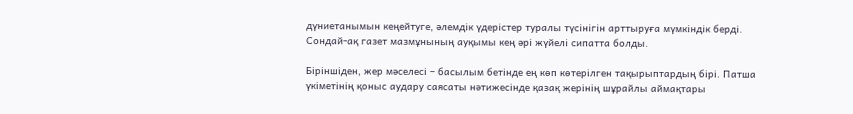дүниетанымын кеңейтуге, әлемдік үдерістер туралы түсінігін арттыруға мүмкіндік берді. Сондай-ақ газет мазмұнының ауқымы кең әрі жүйелі сипатта болды.

Біріншіден, жер мәселесі – басылым бетінде ең көп көтерілген тақырыптардың бірі. Патша үкіметінің қоныс аудару саясаты нәтижесінде қазақ жерінің шұрайлы аймақтары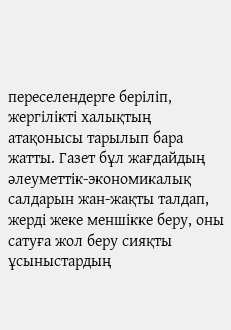переселендерге беріліп, жергілікті халықтың атақонысы тарылып бара жатты. Газет бұл жағдайдың әлеуметтік-экономикалық салдарын жан-жақты талдап, жерді жеке меншікке беру, оны сатуға жол беру сияқты ұсыныстардың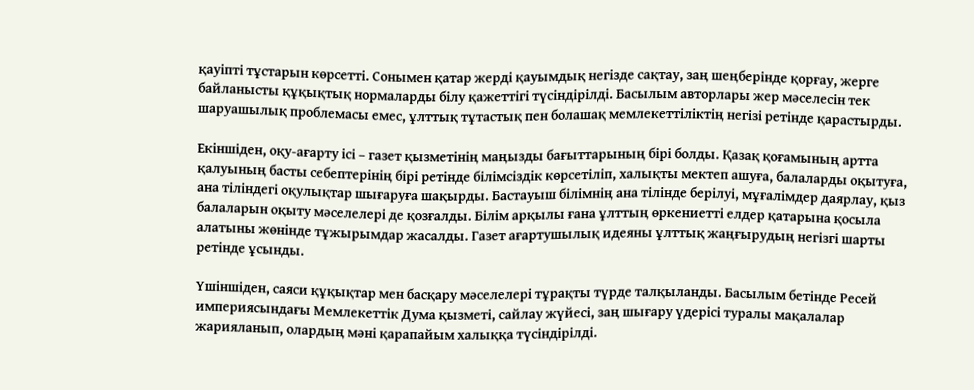қауіпті тұстарын көрсетті. Сонымен қатар жерді қауымдық негізде сақтау, заң шеңберінде қорғау, жерге байланысты құқықтық нормаларды білу қажеттігі түсіндірілді. Басылым авторлары жер мәселесін тек шаруашылық проблемасы емес, ұлттық тұтастық пен болашақ мемлекеттіліктің негізі ретінде қарастырды.

Екіншіден, оқу-ағарту ісі – газет қызметінің маңызды бағыттарының бірі болды. Қазақ қоғамының артта қалуының басты себептерінің бірі ретінде білімсіздік көрсетіліп, халықты мектеп ашуға, балаларды оқытуға, ана тіліндегі оқулықтар шығаруға шақырды. Бастауыш білімнің ана тілінде берілуі, мұғалімдер даярлау, қыз балаларын оқыту мәселелері де қозғалды. Білім арқылы ғана ұлттың өркениетті елдер қатарына қосыла алатыны жөнінде тұжырымдар жасалды. Газет ағартушылық идеяны ұлттық жаңғырудың негізгі шарты ретінде ұсынды.

Үшіншіден, саяси құқықтар мен басқару мәселелері тұрақты түрде талқыланды. Басылым бетінде Ресей империясындағы Мемлекеттік Дума қызметі, сайлау жүйесі, заң шығару үдерісі туралы мақалалар жарияланып, олардың мәні қарапайым халыққа түсіндірілді.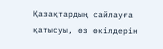Қазақтардың сайлауға қатысуы, өз өкілдерін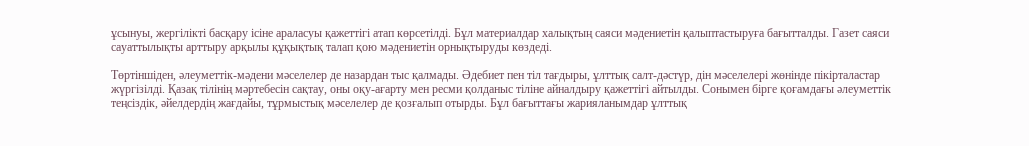ұсынуы, жергілікті басқару ісіне араласуы қажеттігі атап көрсетілді. Бұл материалдар халықтың саяси мәдениетін қалыптастыруға бағытталды. Газет саяси сауаттылықты арттыру арқылы құқықтық талап қою мәдениетін орнықтыруды көздеді.

Төртіншіден, әлеуметтік-мәдени мәселелер де назардан тыс қалмады. Әдебиет пен тіл тағдыры, ұлттық салт-дәстүр, дін мәселелері жөнінде пікірталастар жүргізілді. Қазақ тілінің мәртебесін сақтау, оны оқу-ағарту мен ресми қолданыс тіліне айналдыру қажеттігі айтылды. Сонымен бірге қоғамдағы әлеуметтік теңсіздік, әйелдердің жағдайы, тұрмыстық мәселелер де қозғалып отырды. Бұл бағыттағы жарияланымдар ұлттық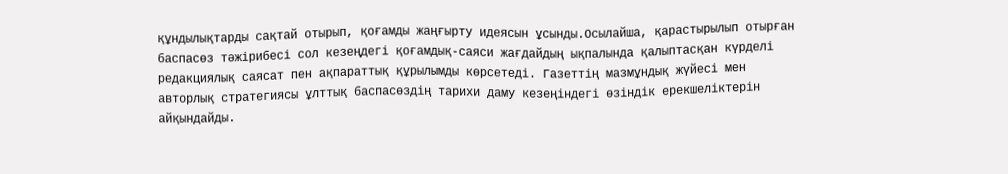құндылықтарды сақтай отырып, қоғамды жаңғырту идеясын ұсынды.Осылайша, қарастырылып отырған баспасөз тәжірибесі сол кезеңдегі қоғамдық-саяси жағдайдың ықпалында қалыптасқан күрделі редакциялық саясат пен ақпараттық құрылымды көрсетеді. Газеттің мазмұндық жүйесі мен авторлық стратегиясы ұлттық баспасөздің тарихи даму кезеңіндегі өзіндік ерекшеліктерін айқындайды.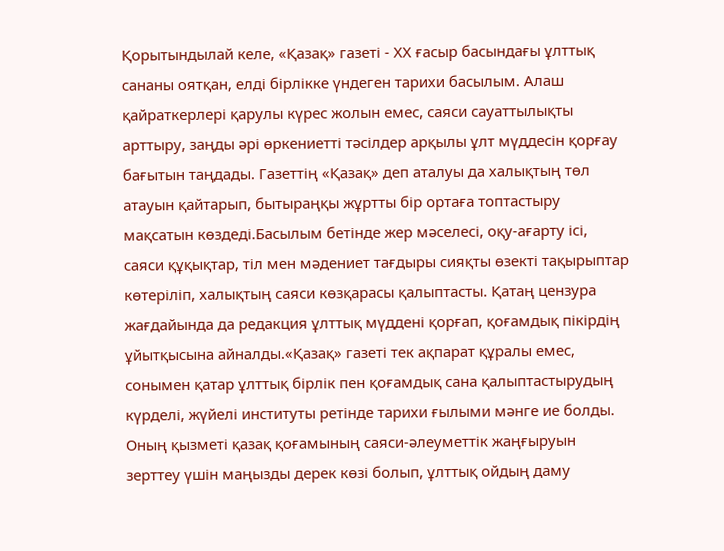Қорытындылай келе, «Қазақ» газеті - ХХ ғасыр басындағы ұлттық сананы оятқан, елді бірлікке үндеген тарихи басылым. Алаш қайраткерлері қарулы күрес жолын емес, саяси сауаттылықты арттыру, заңды әрі өркениетті тәсілдер арқылы ұлт мүддесін қорғау бағытын таңдады. Газеттің «Қазақ» деп аталуы да халықтың төл атауын қайтарып, бытыраңқы жұртты бір ортаға топтастыру мақсатын көздеді.Басылым бетінде жер мәселесі, оқу-ағарту ісі, саяси құқықтар, тіл мен мәдениет тағдыры сияқты өзекті тақырыптар көтеріліп, халықтың саяси көзқарасы қалыптасты. Қатаң цензура жағдайында да редакция ұлттық мүддені қорғап, қоғамдық пікірдің ұйытқысына айналды.«Қазақ» газеті тек ақпарат құралы емес, сонымен қатар ұлттық бірлік пен қоғамдық сана қалыптастырудың күрделі, жүйелі институты ретінде тарихи ғылыми мәнге ие болды. Оның қызметі қазақ қоғамының саяси-әлеуметтік жаңғыруын зерттеу үшін маңызды дерек көзі болып, ұлттық ойдың даму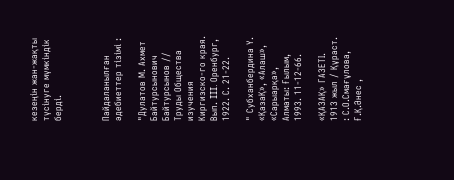кезеңін жан-жақты түсінуге мүмкіндік берді.



Пайдаланылған әдебиеттер тізімі :

"Дулатов М. Ахмет Байтурсынович Байтурсынов // Труды Общества изучения Киргизско-го края. Вып. III. Оренбург, 1922. С. 21-22.

" Субханбердина Ү. «ҚазаҚ», «Алаш», «Сарыарқа», Алматы: Ғылым, 1993. 11-12-66.

«ҚАЗАҚ» ГАЗЕТІ. 1913 жыл / Құраст. : С.О.Смағұлова, Ғ.Қ.Әнес ,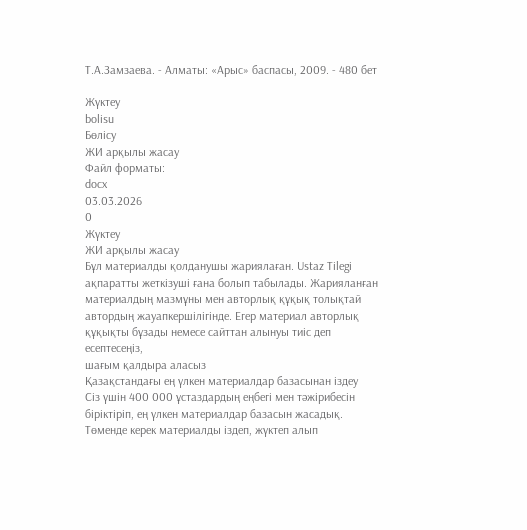Т.А.Замзаева. - Алматы: «Арыс» баспасы, 2009. - 480 бет

Жүктеу
bolisu
Бөлісу
ЖИ арқылы жасау
Файл форматы:
docx
03.03.2026
0
Жүктеу
ЖИ арқылы жасау
Бұл материалды қолданушы жариялаған. Ustaz Tilegi ақпаратты жеткізуші ғана болып табылады. Жарияланған материалдың мазмұны мен авторлық құқық толықтай автордың жауапкершілігінде. Егер материал авторлық құқықты бұзады немесе сайттан алынуы тиіс деп есептесеңіз,
шағым қалдыра аласыз
Қазақстандағы ең үлкен материалдар базасынан іздеу
Сіз үшін 400 000 ұстаздардың еңбегі мен тәжірибесін біріктіріп, ең үлкен материалдар базасын жасадық. Төменде керек материалды іздеп, жүктеп алып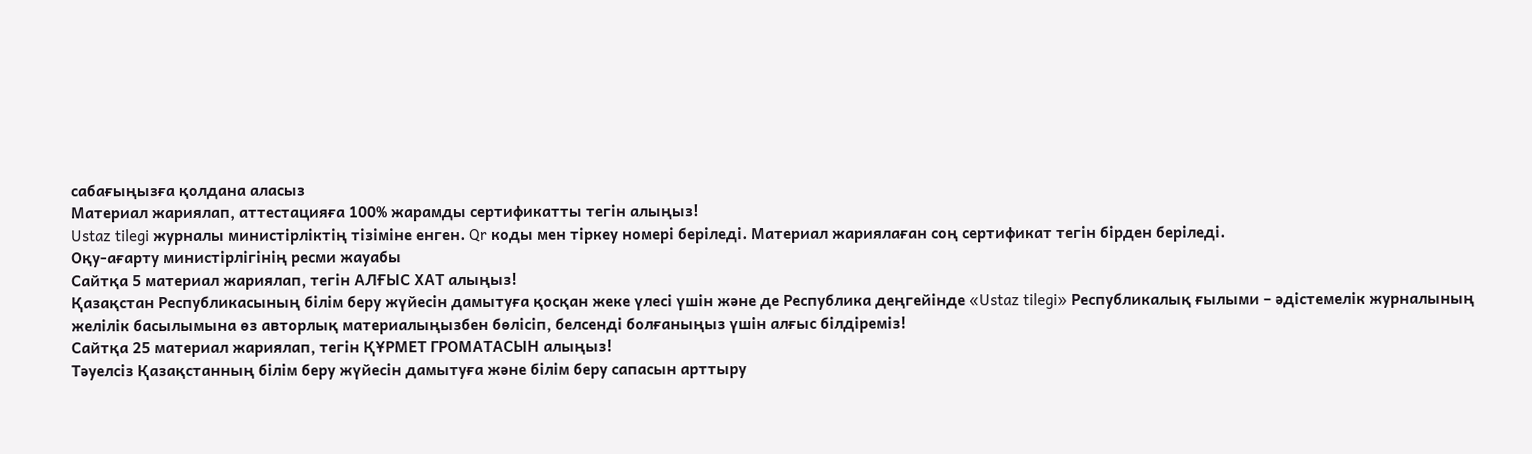сабағыңызға қолдана аласыз
Материал жариялап, аттестацияға 100% жарамды сертификатты тегін алыңыз!
Ustaz tilegi журналы министірліктің тізіміне енген. Qr коды мен тіркеу номері беріледі. Материал жариялаған соң сертификат тегін бірден беріледі.
Оқу-ағарту министірлігінің ресми жауабы
Сайтқа 5 материал жариялап, тегін АЛҒЫС ХАТ алыңыз!
Қазақстан Республикасының білім беру жүйесін дамытуға қосқан жеке үлесі үшін және де Республика деңгейінде «Ustaz tilegi» Республикалық ғылыми – әдістемелік журналының желілік басылымына өз авторлық материалыңызбен бөлісіп, белсенді болғаныңыз үшін алғыс білдіреміз!
Сайтқа 25 материал жариялап, тегін ҚҰРМЕТ ГРОМАТАСЫН алыңыз!
Тәуелсіз Қазақстанның білім беру жүйесін дамытуға және білім беру сапасын арттыру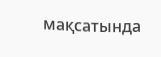мақсатында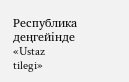Республика деңгейінде «Ustaz tilegi»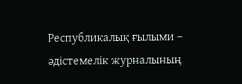Республикалық ғылыми – әдістемелік журналының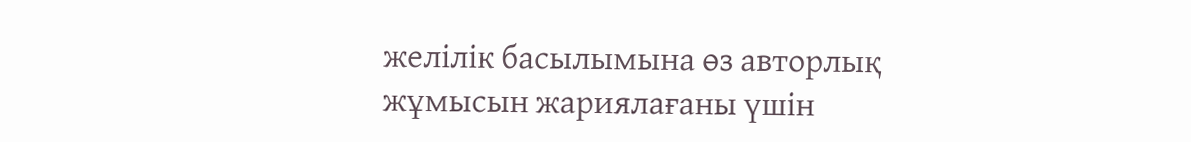желілік басылымына өз авторлық жұмысын жариялағаны үшін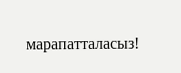марапатталасыз!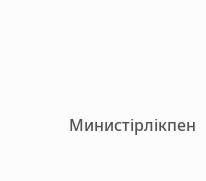Министірлікпен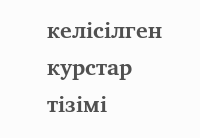келісілген курстар тізімі